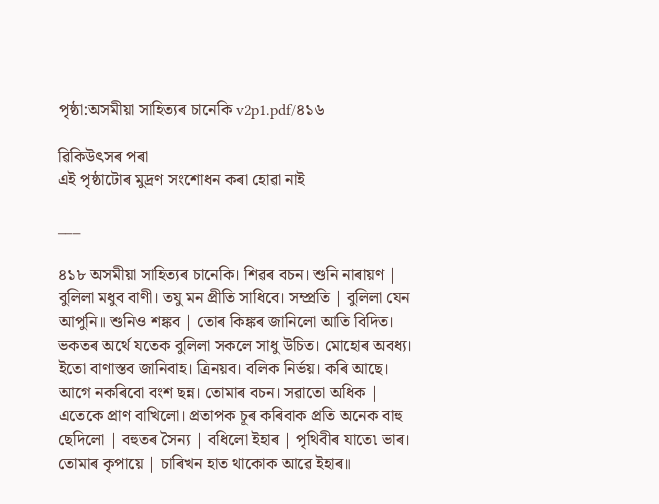পৃষ্ঠা:অসমীয়া সাহিত্যৰ চানেকি v2p1.pdf/৪১৬

ৱিকিউৎসৰ পৰা
এই পৃষ্ঠাটোৰ মুদ্ৰণ সংশোধন কৰা হোৱা নাই

___

৪১৮ অসমীয়া সাহিত্যৰ চানেকি। শিৱৰ বচন। শুনি নাৰায়ণ | বুলিলা মধুব বাণী। তযু মন প্ৰীতি সাধিবে। সম্প্ৰতি | বুলিলা যেন আপুনি॥ শুনিও শঙ্কব | তোৰ কিঙ্কৰ জানিলো আতি বিদিত। ভকতৰ অৰ্থে যতেক বুলিলা সকলে সাধু উচিত। মোহোৰ অবধ্য। ইতো বাণাস্তব জানিবাহ। ত্ৰিনয়ব। বলিক নিৰ্ভয়। কৰি আছে। আগে নকৰিবো বংশ ছন্ন। তোমাৰ বচন। সৱাতো অধিক | এতেকে প্ৰাণ বাখিলো। প্ৰতাপক চূৰ কৰিবাক প্ৰতি অনেক বাহু ছেদিলো | বহুতৰ সৈন্য | বধিলো ইহাৰ | পৃথিবীৰ যাতে৷ ভাৰ। তোমাৰ কৃপায়ে | চাৰিখন হাত থাকোক আৱে ইহাৰ॥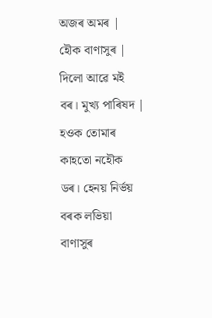অজৰ অমৰ | হৌক বাণাসুৰ | দিলো আৱে মই বৰ। মুখ্য পাৰিষদ | হওক তোমাৰ কাহতো নহৌক ডৰ। হেনয় নিৰ্ভয় বৰক লভিয়া বাণাসুৰ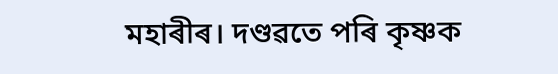মহাৰীৰ। দণ্ডৱতে পৰি কৃষ্ণক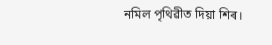নমিল পৃথিৱীত দিয়া শিৰ।